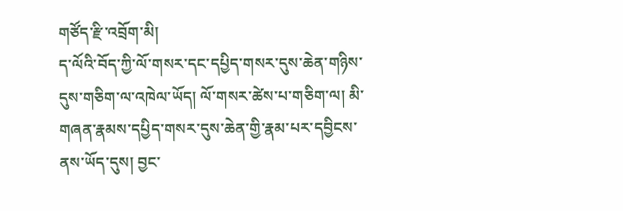གཙོད་རྫི་འབྲོག་མི།
ད་ལོའི་བོད་ཀྱི་ལོ་གསར་དང་དཔྱིད་གསར་དུས་ཆེན་གཉིས་དུས་གཅིག་ལ་འཁེལ་ཡོད། ལོ་གསར་ཚེས་པ་གཅིག་ལ། མི་གཞན་རྣམས་དཔྱིད་གསར་དུས་ཆེན་གྱི་རྣམ་པར་དབྱིངས་ནས་ཡོད་དུས། བྱང་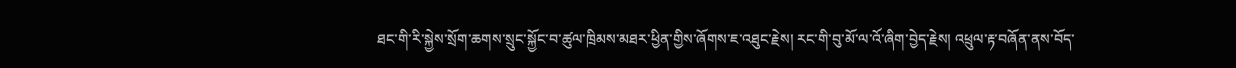ཐང་གི་རི་སྐྱེས་སྲོག་ཆགས་སྲུང་སྐྱོང་བ་ཚུལ་ཁྲིམས་མཐར་ཕྱིན་གྱིས་ཞོགས་ཇ་འཐུང་རྗེས། རང་གི་བུ་མོ་ལ་འོ་ཞིག་བྱེད་རྗེས། འཕྲུལ་རྟ་བཞོན་ནས་བོད་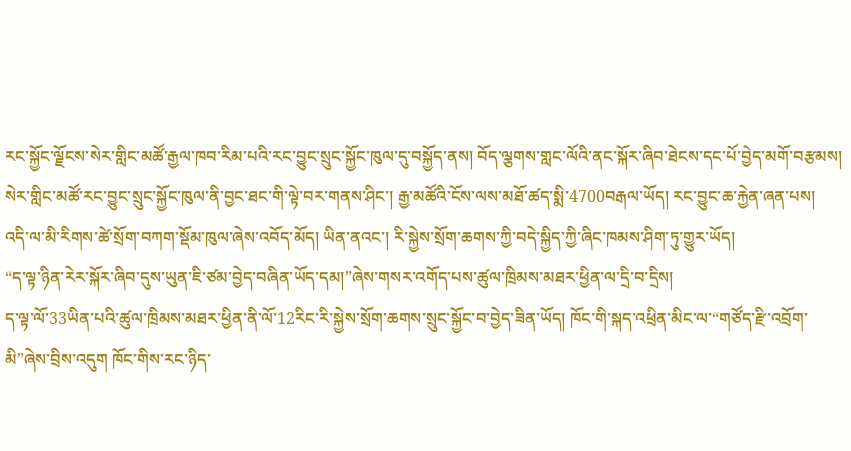རང་སྐྱོང་ལྗོངས་སེར་གླིང་མཚོ་རྒྱལ་ཁབ་རིམ་པའི་རང་བྱུང་སྲུང་སྐྱོང་ཁུལ་དུ་བསྐྱོད་ནས། བོད་ལྕགས་གླང་ལོའི་ནང་སྐོར་ཞིབ་ཐེངས་དང་པོ་བྱེད་མགོ་བརྩམས།
སེར་གླིང་མཚོ་རང་བྱུང་སྲུང་སྐྱོང་ཁུལ་ནི་བྱང་ཐང་གི་ལྟེ་བར་གནས་ཤིང་། རྒྱ་མཚོའི་ངོས་ལས་མཐོ་ཚད་སྨི་4700བརྒལ་ཡོད། རང་བྱུང་ཆ་རྐྱེན་ཞན་པས། འདི་ལ་མི་རིགས་ཚེ་སྲོག་བཀག་སྡོམ་ཁུལ་ཞེས་འབོད་མོད། ཡིན་ནའང་། རི་སྐྱེས་སྲོག་ཆགས་ཀྱི་བདེ་སྐྱིད་ཀྱི་ཞིང་ཁམས་ཤིག་ཏུ་གྱུར་ཡོད།
“ད་ལྟ་ཉིན་རེར་སྐོར་ཞིབ་དུས་ཡུན་ཇི་ཙམ་བྱེད་བཞིན་ཡོད་དམ།”ཞེས་གསར་འགོད་པས་ཚུལ་ཁྲིམས་མཐར་ཕྱིན་ལ་དྲི་བ་དྲིས།
ད་ལྟ་ལོ་33ཡིན་པའི་ཚུལ་ཁྲིམས་མཐར་ཕྱིན་ནི་ལོ་12རིང་རི་སྐྱེས་སྲོག་ཆགས་སྲུང་སྐྱོང་བ་བྱེད་ཟིན་ཡོད། ཁོང་གི་སྐད་འཕྲིན་མིང་ལ་“གཙོད་རྫི་འབྲོག་མི”ཞེས་བྲིས་འདུག ཁོང་གིས་རང་ཉིད་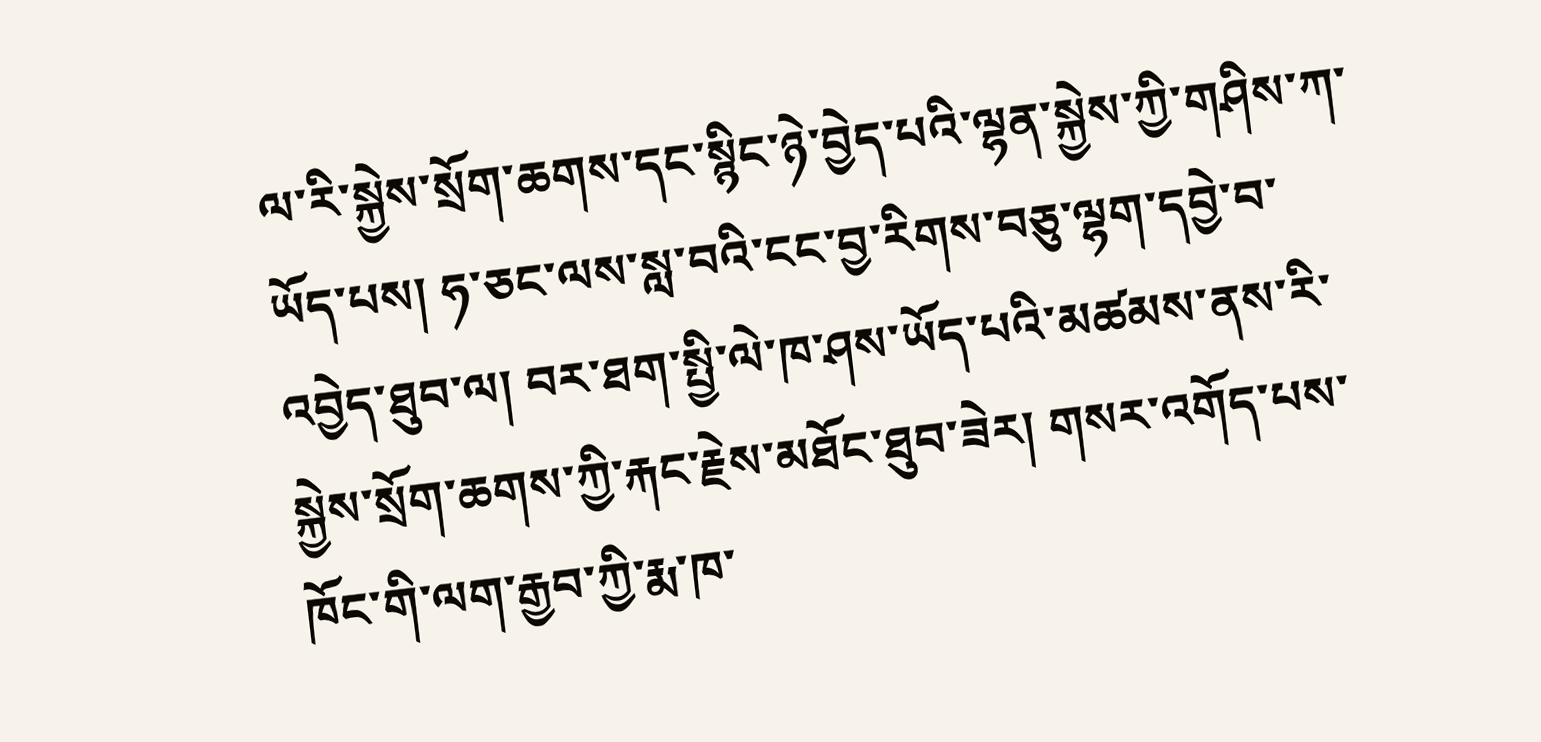ལ་རི་སྐྱེས་སྲོག་ཆགས་དང་སྙིང་ཉེ་བྱེད་པའི་ལྷན་སྐྱེས་ཀྱི་གཤིས་ཀ་ཡོད་པས། ཧ་ཅང་ལས་སླ་བའི་ངང་བྱ་རིགས་བཅུ་ལྷག་དབྱེ་བ་འབྱེད་ཐུབ་ལ། བར་ཐག་སྤྱི་ལེ་ཁ་ཤས་ཡོད་པའི་མཚམས་ནས་རི་སྐྱེས་སྲོག་ཆགས་ཀྱི་རྐང་རྗེས་མཐོང་ཐུབ་ཟེར། གསར་འགོད་པས་ཁོང་གི་ལག་རྒྱབ་ཀྱི་རྨ་ཁ་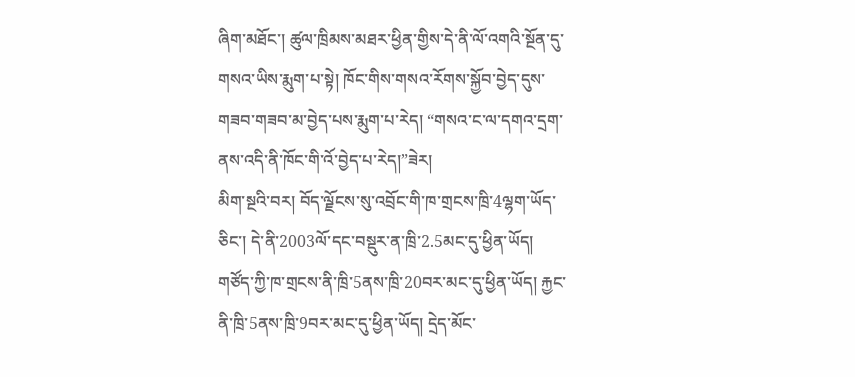ཞིག་མཐོང་། ཚུལ་ཁྲིམས་མཐར་ཕྱིན་གྱིས་དེ་ནི་ལོ་འགའི་སྔོན་དུ་གསའ་ཡིས་རྨུག་པ་སྟེ། ཁོང་གིས་གསའ་རོགས་སྐྱོབ་བྱེད་དུས་གཟབ་གཟབ་མ་བྱེད་པས་རྨུག་པ་རེད། “གསའ་ང་ལ་དགའ་དྲག་ནས་འདི་ནི་ཁོང་གི་འོ་བྱེད་པ་རེད།”ཟེར།
མིག་སྔའི་བར། བོད་ལྗོངས་སུ་འབྲོང་གི་ཁ་གྲངས་ཁྲི་4ལྷག་ཡོད་ཅིང་། དེ་ནི་2003ལོ་དང་བསྡུར་ན་ཁྲི་2.5མང་དུ་ཕྱིན་ཡོད། གཙོད་ཀྱི་ཁ་གྲངས་ནི་ཁྲི་5ནས་ཁྲི་20བར་མང་དུ་ཕྱིན་ཡོད། རྐྱང་ནི་ཁྲི་5ནས་ཁྲི་9བར་མང་དུ་ཕྱིན་ཡོད། དྲེད་མོང་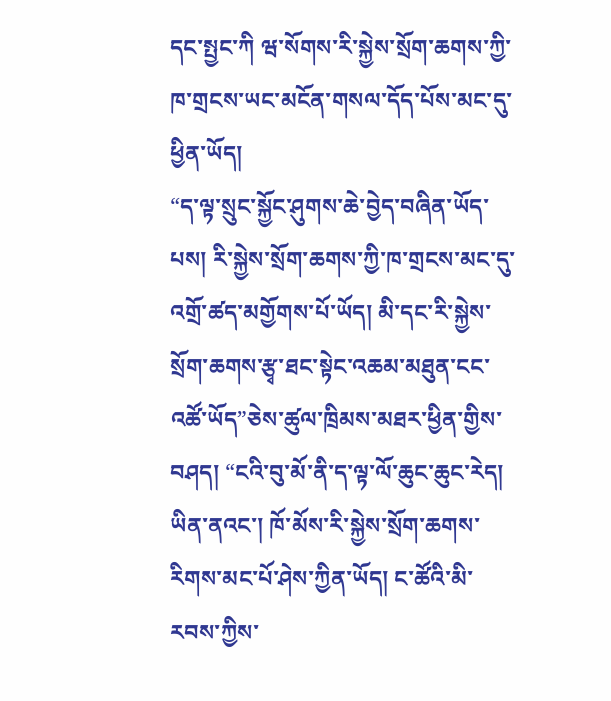དང་སྤྱང་ཀི ཝ་སོགས་རི་སྐྱེས་སྲོག་ཆགས་ཀྱི་ཁ་གྲངས་ཡང་མངོན་གསལ་དོད་པོས་མང་དུ་ཕྱིན་ཡོད།
“ད་ལྟ་སྲུང་སྐྱོང་ཤུགས་ཆེ་བྱེད་བཞིན་ཡོད་པས། རི་སྐྱེས་སྲོག་ཆགས་ཀྱི་ཁ་གྲངས་མང་དུ་འགྲོ་ཚད་མགྱོགས་པོ་ཡོད། མི་དང་རི་སྐྱེས་སྲོག་ཆགས་རྩྭ་ཐང་སྟེང་འཆམ་མཐུན་ངང་འཚོ་ཡོད”ཅེས་ཚུལ་ཁྲིམས་མཐར་ཕྱིན་གྱིས་བཤད། “ངའི་བུ་མོ་ནི་ད་ལྟ་ལོ་ཆུང་ཆུང་རེད། ཡིན་ནའང་། ཁོ་མོས་རི་སྐྱེས་སྲོག་ཆགས་རིགས་མང་པོ་ཤེས་ཀྱིན་ཡོད། ང་ཚོའི་མི་རབས་ཀྱིས་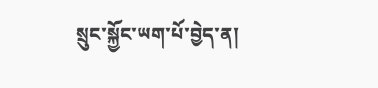སྲུང་སྐྱོང་ཡག་པོ་བྱེད་ན།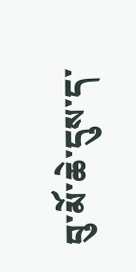བུ་མོ་ཆེ་དུས་ད་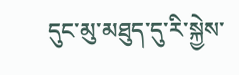དུང་མུ་མཐུད་དུ་རི་སྐྱེས་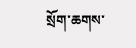སྲོག་ཆགས་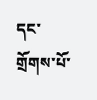དང་གྲོགས་པོ་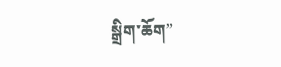སྒྲིག་ཆོག”